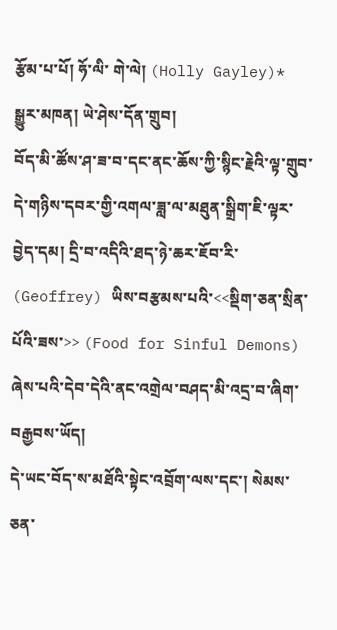རྩོམ་པ་པོ། ཧོ་ལི་ གེ་ལེ། (Holly Gayley)*
སྒྱུར་མཁན། ཡེ་ཤེས་དོན་གྲུབ།
བོད་མི་ཚོས་ཤ་ཟ་བ་དང་ནང་ཆོས་ཀྱི་སྙིང་རྗེའི་ལྟ་གྲུབ་དེ་གཉིས་དབར་གྱི་འགལ་ཟླ་ལ་མཐུན་སྒྲིག་ཇི་ལྟར་བྱེད་དམ། དྲི་བ་འདིའི་ཐད་ཉེ་ཆར་ཇོབ་རི་ (Geoffrey) ཡིས་བརྩམས་པའི་<<སྡིག་ཅན་སྲིན་པོའི་ཟས་>> (Food for Sinful Demons) ཞེས་པའི་དེབ་དེའི་ནང་འགྲེལ་བཤད་མི་འདྲ་བ་ཞིག་བརྒྱབས་ཡོད།
དེ་ཡང་བོད་ས་མཐོའི་སྟེང་འབྲོག་ལས་དང་། སེམས་ཅན་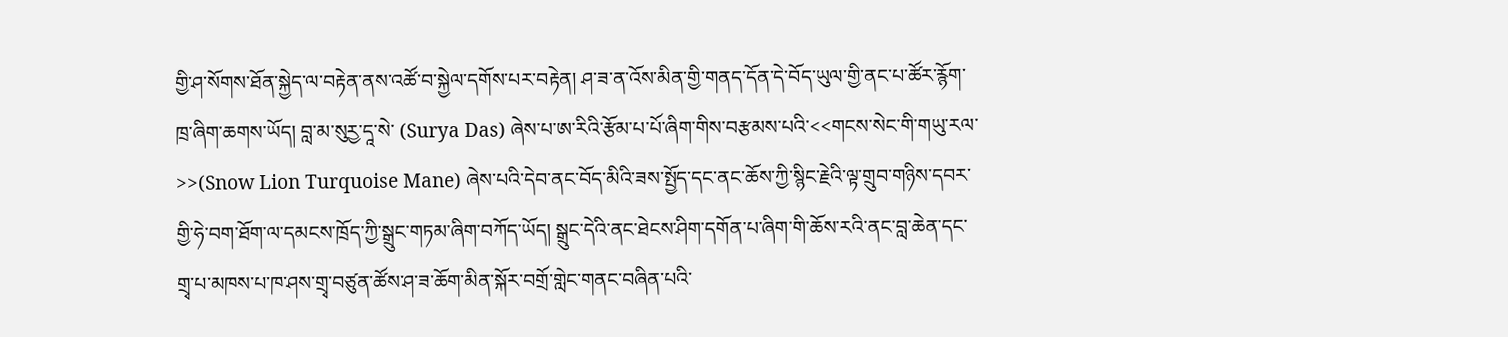གྱི་ཤ་སོགས་ཐོན་སྐྱེད་ལ་བརྟེན་ནས་འཚོ་བ་སྐྱེལ་དགོས་པར་བརྟེན། ཤ་ཟ་ན་འོས་མིན་གྱི་གནད་དོན་དེ་བོད་ཡུལ་གྱི་ནང་པ་ཚོར་རྙོག་ཁྲ་ཞིག་ཆགས་ཡོད། བླ་མ་སུརྱ་དཱ་སེ་ (Surya Das) ཞེས་པ་ཨ་རིའི་རྩོམ་པ་པོ་ཞིག་གིས་བརྩམས་པའི་<<གངས་སེང་གི་གཡུ་རལ་>>(Snow Lion Turquoise Mane) ཞེས་པའི་དེབ་ནང་བོད་མིའི་ཟས་སྤྱོད་དང་ནང་ཆོས་ཀྱི་སྙིང་རྗེའི་ལྟ་གྲུབ་གཉིས་དབར་གྱི་ཧེ་བག་ཐོག་ལ་དམངས་ཁྲོད་ཀྱི་སྒྲུང་གཏམ་ཞིག་བཀོད་ཡོད། སྒྲུང་དེའི་ནང་ཐེངས་ཤིག་དགོན་པ་ཞིག་གི་ཆོས་རའི་ནང་བླ་ཆེན་དང་གྲྭ་པ་མཁས་པ་ཁ་ཤས་གྲྭ་བཙུན་ཚོས་ཤ་ཟ་ཆོག་མིན་སྐོར་བགྲོ་གླེང་གནང་བཞིན་པའི་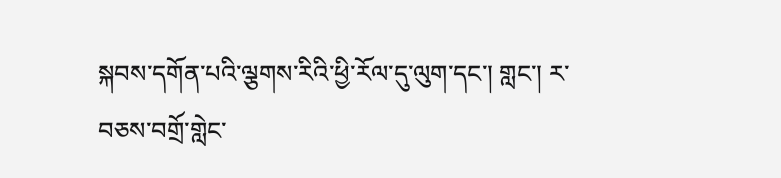སྐབས་དགོན་པའི་ལྕགས་རིའི་ཕྱི་རོལ་དུ་ལུག་དང་། གླང་། ར་བཅས་བགྲོ་གླེང་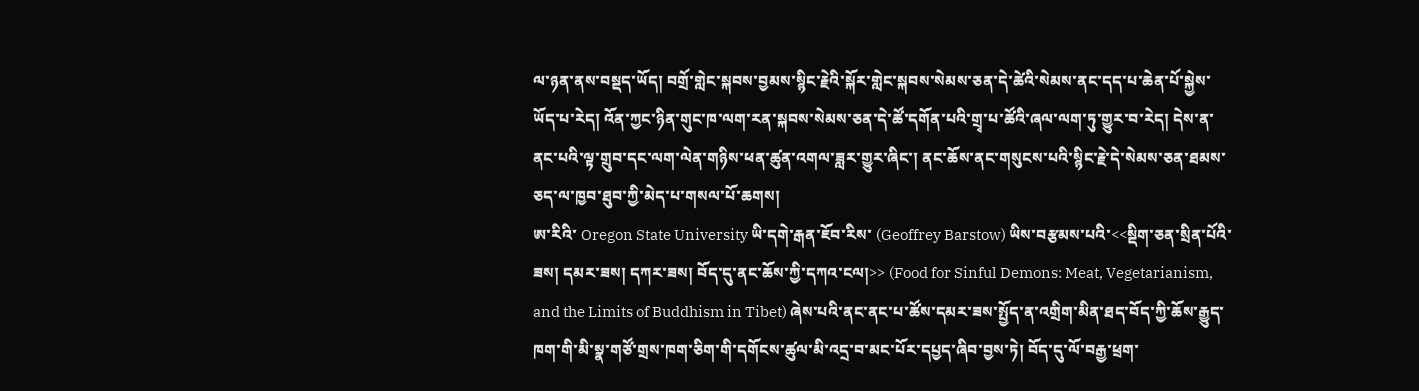ལ་ཉན་ནས་བསྡད་ཡོད། བགྲོ་གླེང་སྐབས་བྱམས་སྙིང་རྗེའི་སྐོར་གླེང་སྐབས་སེམས་ཅན་དེ་ཚེའི་སེམས་ནང་དད་པ་ཆེན་པོ་སྐྱེས་ཡོད་པ་རེད། འོན་ཀྱང་ཉིན་གུང་ཁ་ལག་རན་སྐབས་སེམས་ཅན་དེ་ཚོ་དགོན་པའི་གྲྭ་པ་ཚོའི་ཞལ་ལག་ཏུ་གྱུར་བ་རེད། དེས་ན་ནང་པའི་ལྟ་གྲུབ་དང་ལག་ལེན་གཉིས་ཕན་ཚུན་འགལ་ཟླར་གྱུར་ཞིང་། ནང་ཆོས་ནང་གསུངས་པའི་སྙིང་རྗེ་དེ་སེམས་ཅན་ཐམས་ཅད་ལ་ཁྱབ་ཐུབ་ཀྱི་མེད་པ་གསལ་པོ་ཆགས།
ཨ་རིའི་ Oregon State University ཡི་དགེ་རྒན་ཇོབ་རིས་ (Geoffrey Barstow) ཡིས་བརྩམས་པའི་<<སྡིག་ཅན་སྲིན་པོའི་ཟས། དམར་ཟས། དཀར་ཟས། བོད་དུ་ནང་ཆོས་ཀྱི་དཀའ་ངལ།>> (Food for Sinful Demons: Meat, Vegetarianism, and the Limits of Buddhism in Tibet) ཞེས་པའི་ནང་ནང་པ་ཚོས་དམར་ཟས་སྤྱོད་ན་འགྲིག་མིན་ཐད་བོད་ཀྱི་ཆོས་རྒྱུད་ཁག་གི་མི་སྣ་གཙོ་གྲས་ཁག་ཅིག་གི་དགོངས་ཚུལ་མི་འདྲ་བ་མང་པོར་དཔྱད་ཞིབ་བྱས་ཏེ། བོད་དུ་ལོ་བརྒྱ་ཕྲག་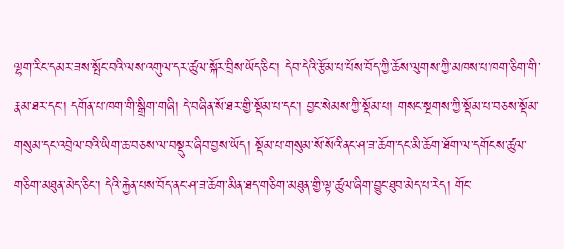ལྷག་རིང་དམར་ཟས་སྤོང་བའི་ལས་འགུལ་དར་ཚུལ་སྐོར་བྲིས་ཡོད་ཅིང་། དེབ་དེའི་རྩོམ་པ་པོས་བོད་ཀྱི་ཆོས་ལུགས་ཀྱི་མཁས་པ་ཁག་ཅིག་གི་རྣམ་ཐར་དང་། དགོན་པ་ཁག་གི་སྒྲིག་གཞི། དེ་བཞིན་སོ་ཐར་གྱི་སྡོམ་པ་དང་། བྱང་སེམས་ཀྱི་སྡོམ་པ། གསང་སྔགས་ཀྱི་སྡོམ་པ་བཅས་སྡོམ་གསུམ་དང་འབྲེལ་བའི་ཡིག་ཆ་བཅས་ལ་བསྡུར་ཞིབ་བྱས་ཡོད། སྡོམ་པ་གསུམ་སོ་སོའི་ནང་ཤ་ཟ་ཆོག་དང་མི་ཆོག་ཐོག་ལ་དགོངས་ཚུལ་གཅིག་མཐུན་མེད་ཅིང་། དེའི་རྐྱེན་པས་བོད་ནང་ཤ་ཟ་ཆོག་མིན་ཐད་གཅིག་མཐུན་གྱི་ལྟ་ཚུལ་ཞིག་བྱུང་ཐུབ་མེད་པ་རེད། གོང་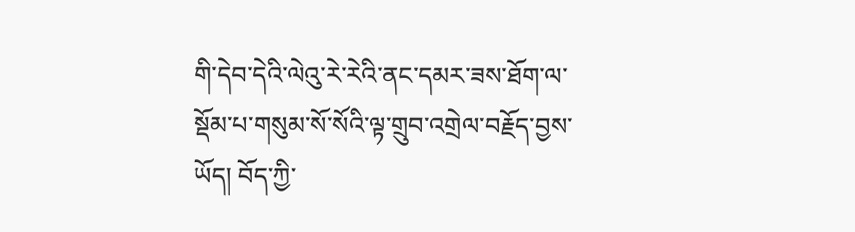གི་དེབ་དེའི་ལེའུ་རེ་རེའི་ནང་དམར་ཟས་ཐོག་ལ་སྡོམ་པ་གསུམ་སོ་སོའི་ལྟ་གྲུབ་འགྲེལ་བརྗོད་བྱས་ཡོད། བོད་ཀྱི་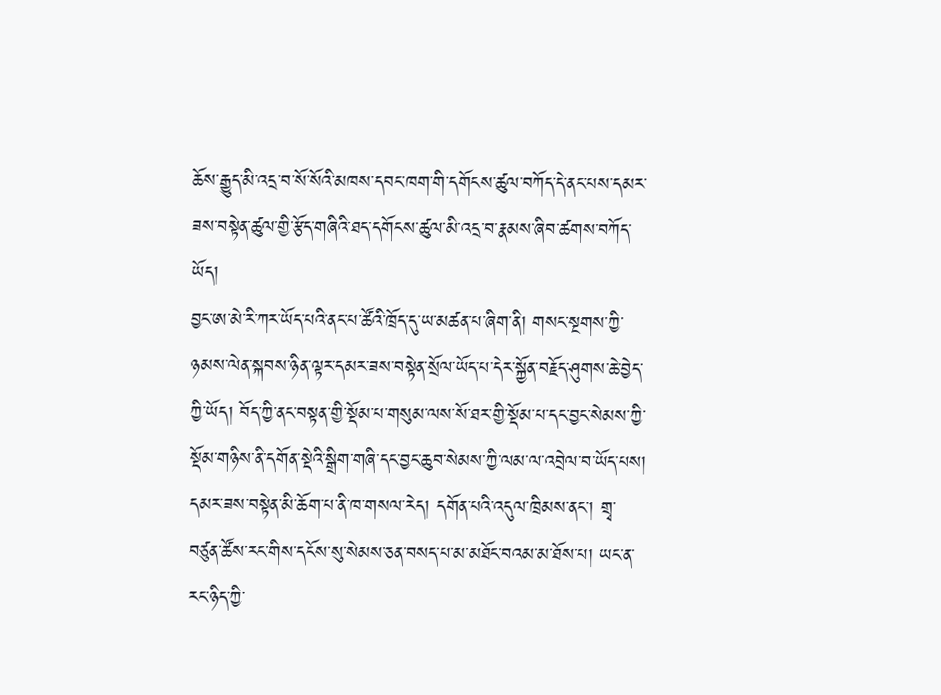ཆོས་རྒྱུད་མི་འདྲ་བ་སོ་སོའི་མཁས་དབང་ཁག་གི་དགོངས་ཚུལ་བཀོད་དེ་ནང་པས་དམར་ཟས་བསྟེན་ཚུལ་གྱི་རྩོད་གཞིའི་ཐད་དགོངས་ཚུལ་མི་འདྲ་བ་རྣམས་ཞིབ་ཚགས་བཀོད་ཡོད།
བྱང་ཨ་མེ་རི་ཀར་ཡོད་པའི་ནང་པ་ཚོའི་ཁྲོད་དུ་ཡ་མཚན་པ་ཞིག་ནི། གསང་སྔགས་ཀྱི་ཉམས་ལེན་སྐབས་ཉིན་ལྟར་དམར་ཟས་བསྟེན་སྲོལ་ཡོད་པ་དེར་སྐྱོན་བརྗོད་ཤུགས་ཆེ་བྱེད་ཀྱི་ཡོད། བོད་ཀྱི་ནང་བསྟན་གྱི་སྡོམ་པ་གསུམ་ལས་སོ་ཐར་གྱི་སྡོམ་པ་དང་བྱང་སེམས་ཀྱི་སྡོམ་གཉིས་ནི་དགོན་སྡེའི་སྒྲིག་གཞི་དང་བྱང་ཆུབ་སེམས་ཀྱི་ལམ་ལ་འབྲེལ་བ་ཡོད་པས། དམར་ཟས་བསྟེན་མི་ཆོག་པ་ནི་ཁ་གསལ་རེད། དགོན་པའི་འདུལ་ཁྲིམས་ནང་། གྲྭ་བཙུན་ཚོས་རང་གིས་དངོས་སུ་སེམས་ཅན་བསད་པ་མ་མཐོང་བའམ་མ་ཐོས་པ། ཡང་ན་རང་ཉིད་ཀྱི་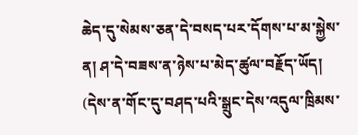ཆེད་དུ་སེམས་ཅན་དེ་བསད་པར་དོགས་པ་མ་སྐྱེས་ན། ཤ་དེ་བཟས་ན་ཉེས་པ་མེད་ཚུལ་བརྗོད་ཡོད། (དེས་ན་གོང་དུ་བཤད་པའི་སྒྲུང་དེས་འདུལ་ཁྲིམས་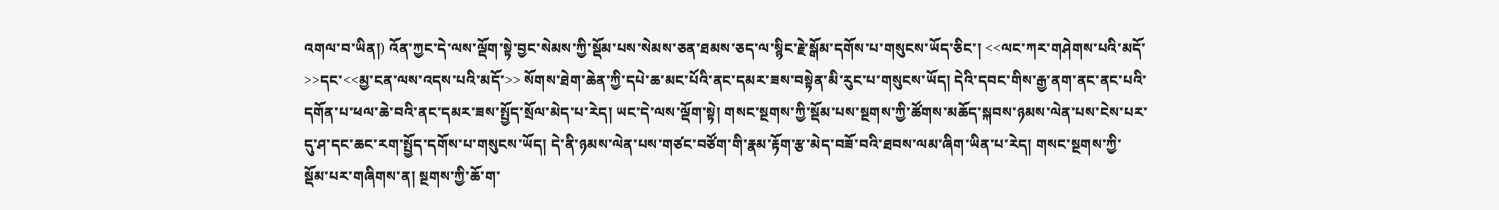འགལ་བ་ཡིན།) འོན་ཀྱང་དེ་ལས་ལྡོག་སྟེ་བྱང་སེམས་ཀྱི་སྡོམ་པས་སེམས་ཅན་ཐམས་ཅད་ལ་སྙིང་རྗེ་སྒོམ་དགོས་པ་གསུངས་ཡོད་ཅིང་། <<ལང་ཀར་གཤེགས་པའི་མདོ་>>དང་<<མྱ་ངན་ལས་འདས་པའི་མདོ་>> སོགས་ཐེག་ཆེན་ཀྱི་དཔེ་ཆ་མང་པོའི་ནང་དམར་ཟས་བསྟེན་མི་རུང་པ་གསུངས་ཡོད། དེའི་དབང་གིས་རྒྱ་ནག་ནང་ནང་པའི་དགོན་པ་ཕལ་ཆེ་བའི་ནང་དམར་ཟས་སྤྱོད་སྲོལ་མེད་པ་རེད། ཡང་དེ་ལས་ལྡོག་སྟེ། གསང་སྔགས་ཀྱི་སྡོམ་པས་སྔགས་ཀྱི་ཚོགས་མཆོད་སྐབས་ཉམས་ལེན་པས་ངེས་པར་དུ་ཤ་དང་ཆང་རག་སྤྱོད་དགོས་པ་གསུངས་ཡོད། དེ་ནི་ཉམས་ལེན་པས་གཙང་བཙོག་གི་རྣམ་རྟོག་རྩ་མེད་བཟོ་བའི་ཐབས་ལམ་ཞིག་ཡིན་པ་རེད། གསང་སྔགས་ཀྱི་སྡོམ་པར་གཞིགས་ན། སྔགས་ཀྱི་ཆོ་ག་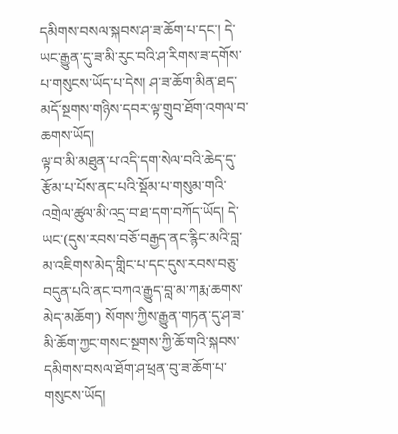དམིགས་བསལ་སྐབས་ཤ་ཟ་ཆོག་པ་དང་། དེ་ཡང་རྒྱུན་དུ་ཟ་མི་རུང་བའི་ཤ་རིགས་ཟ་དགོས་པ་གསུངས་ཡོད་པ་དེས། ཤ་ཟ་ཆོག་མིན་ཐད་མདོ་སྔགས་གཉིས་དབར་ལྟ་གྲུབ་ཐོག་འགལ་བ་ཆགས་ཡོད།
ལྟ་བ་མི་མཐུན་པ་འདི་དག་སེལ་བའི་ཆེད་དུ་རྩོམ་པ་པོས་ནང་པའི་སྡོམ་པ་གསུམ་གའི་འགྲེལ་ཚུལ་མི་འདྲ་བ་ཐ་དག་བཀོད་ཡོད། དེ་ཡང་(དུས་རབས་བཅོ་བརྒྱད་ནང་རྙིང་མའི་བླ་མ་འཇིགས་མེད་གླིང་པ་དང་དུས་རབས་བཅུ་བདུན་པའི་ནང་བཀའ་རྒྱུད་བླ་མ་ཀརྨ་ཆགས་མེད་མཆོག་) སོགས་ཀྱིས་རྒྱུན་གཏན་དུ་ཤ་ཟ་མི་ཆོག་ཀྱང་གསང་སྔགས་ཀྱི་ཆོ་གའི་སྐབས་དམིགས་བསལ་ཐོག་ཤ་ཕྲན་བུ་ཟ་ཆོག་པ་གསུངས་ཡོད།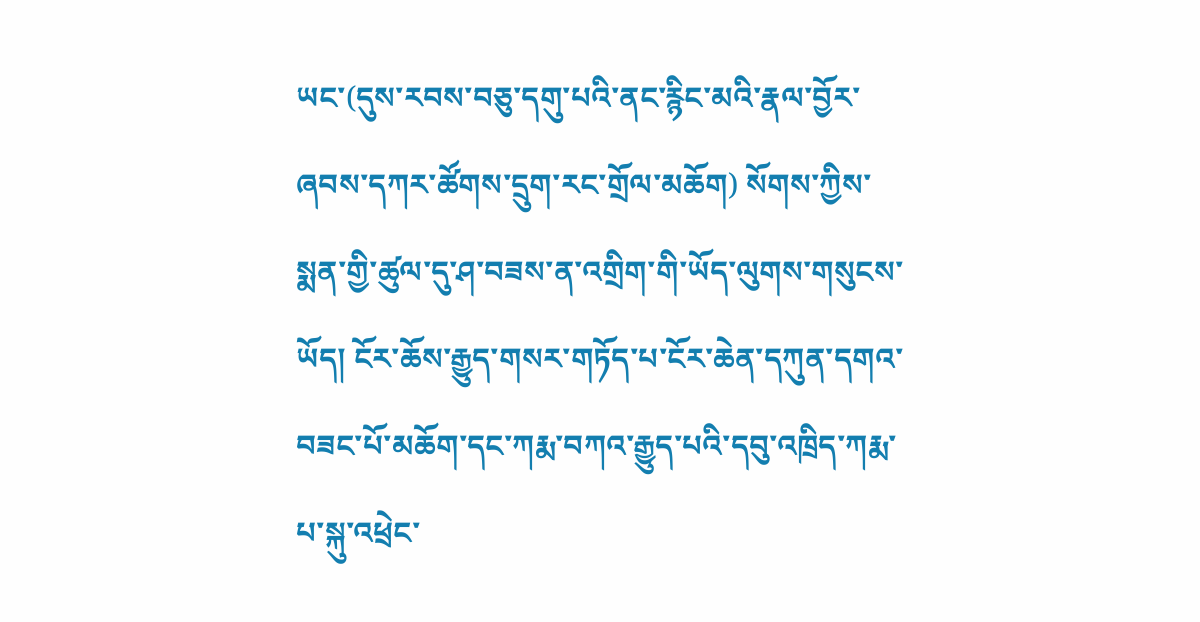ཡང་(དུས་རབས་བཅུ་དགུ་པའི་ནང་རྙིང་མའི་རྣལ་བྱོར་ཞབས་དཀར་ཚོགས་དྲུག་རང་གྲོལ་མཆོག) སོགས་ཀྱིས་སྨན་གྱི་ཚུལ་དུ་ཤ་བཟས་ན་འགྲིག་གི་ཡོད་ལུགས་གསུངས་ཡོད། ངོར་ཆོས་རྒྱུད་གསར་གཏོད་པ་ངོར་ཆེན་དཀུན་དགའ་བཟང་པོ་མཆོག་དང་ཀརྨ་བཀའ་རྒྱུད་པའི་དབུ་འཁྲིད་ཀརྨ་པ་སྐུ་འཕྲེང་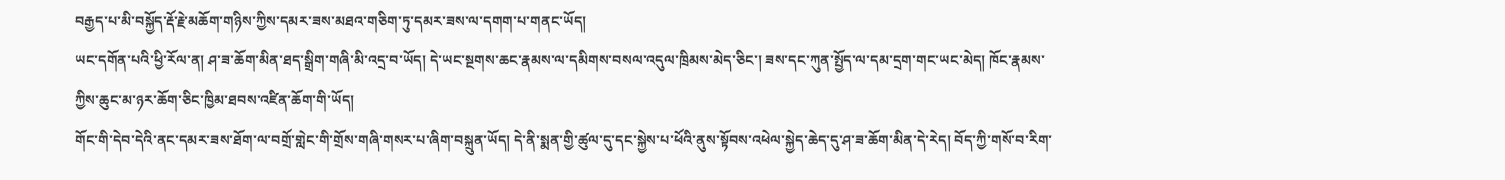བརྒྱད་པ་མི་བསྐྱོད་རྡོ་རྗེ་མཆོག་གཉིས་ཀྱིས་དམར་ཟས་མཐའ་གཅིག་ཏུ་དམར་ཟས་ལ་དགག་པ་གནང་ཡོད།
ཡང་དགོན་པའི་ཕྱི་རོལ་ན། ཤ་ཟ་ཆོག་མིན་ཐད་སྒྲིག་གཞི་མི་འདྲ་བ་ཡོད། དེ་ཡང་སྔགས་ཆང་རྣམས་ལ་དམིགས་བསལ་འདུལ་ཁྲིམས་མེད་ཅིང་། ཟས་དང་ཀུན་སྤྱོད་ལ་དམ་དྲག་གང་ཡང་མེད། ཁོང་རྣམས་ཀྱིས་ཆུང་མ་ཉར་ཆོག་ཅིང་ཁྱིམ་ཐབས་འཛིན་ཆོག་གི་ཡོད།
གོང་གི་དེབ་དེའི་ནང་དམར་ཟས་ཐོག་ལ་བགྲོ་གླེང་གི་གྲོས་གཞི་གསར་པ་ཞིག་བསྐྲུན་ཡོད། དེ་ནི་སྨན་གྱི་ཚུལ་དུ་དང་སྐྱེས་པ་ཕོའི་ནུས་སྟོབས་འཕེལ་སྐྱེད་ཆེད་དུ་ཤ་ཟ་ཆོག་མིན་དེ་རེད། བོད་ཀྱི་གསོ་བ་རིག་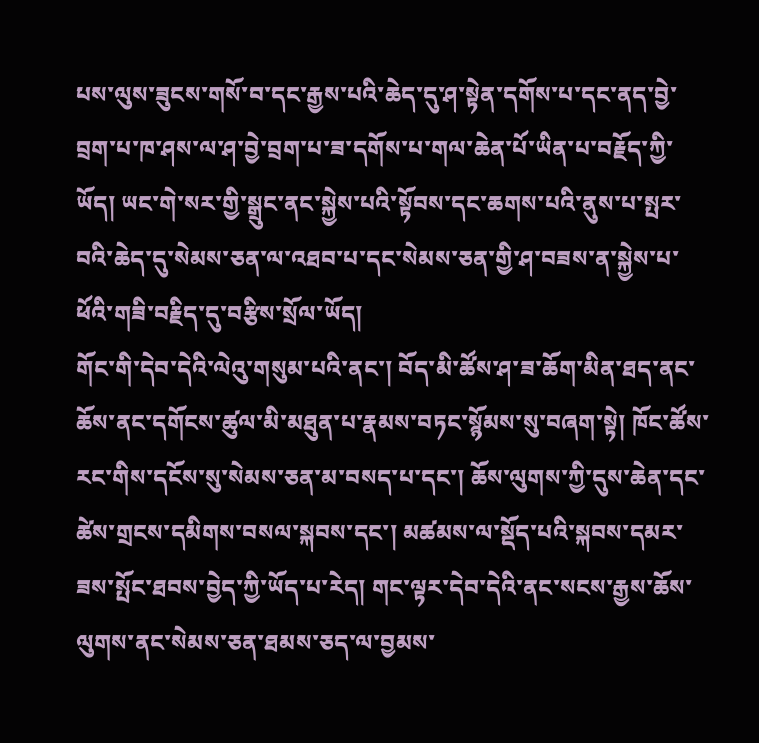པས་ལུས་ཟུངས་གསོ་བ་དང་རྒྱས་པའི་ཆེད་དུ་ཤ་སྟེན་དགོས་པ་དང་ནད་བྱེ་བྲག་པ་ཁ་ཤས་ལ་ཤ་བྱེ་བྲག་པ་ཟ་དགོས་པ་གལ་ཆེན་པོ་ཡིན་པ་བརྗོད་ཀྱི་ཡོད། ཡང་གེ་སར་གྱི་སྒྲུང་ནང་སྐྱེས་པའི་སྟོབས་དང་ཆགས་པའི་ནུས་པ་སྤར་བའི་ཆེད་དུ་སེམས་ཅན་ལ་འཐབ་པ་དང་སེམས་ཅན་གྱི་ཤ་བཟས་ན་སྐྱེས་པ་ཕོའི་གཟི་བརྗིད་དུ་བརྩིས་སྲོལ་ཡོད།
གོང་གི་དེབ་དེའི་ལེའུ་གསུམ་པའི་ནང་། བོད་མི་ཚོས་ཤ་ཟ་ཆོག་མིན་ཐད་ནང་ཆོས་ནང་དགོངས་ཚུལ་མི་མཐུན་པ་རྣམས་བཏང་སྙོམས་སུ་བཞག་སྟེ། ཁོང་ཚོས་རང་གིས་དངོས་སུ་སེམས་ཅན་མ་བསད་པ་དང་། ཆོས་ལུགས་ཀྱི་དུས་ཆེན་དང་ཚེས་གྲངས་དམིགས་བསལ་སྐབས་དང་། མཚམས་ལ་སྡོད་པའི་སྐབས་དམར་ཟས་སྤོང་ཐབས་བྱེད་ཀྱི་ཡོད་པ་རེད། གང་ལྟར་དེབ་དེའི་ནང་སངས་རྒྱས་ཆོས་ལུགས་ནང་སེམས་ཅན་ཐམས་ཅད་ལ་བྱམས་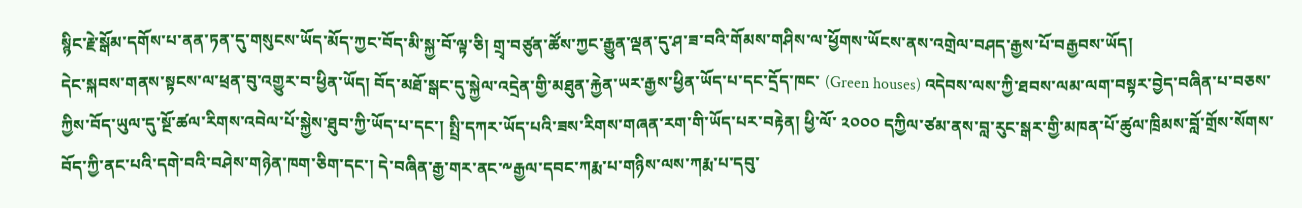སྙིང་རྗེ་སྒོམ་དགོས་པ་ནན་ཏན་དུ་གསུངས་ཡོད་མོད་ཀྱང་བོད་མི་སྐྱ་བོ་ལྟ་ཅི། གྲྭ་བཙུན་ཚོས་ཀྱང་རྒྱུན་ལྡན་དུ་ཤ་ཟ་བའི་གོམས་གཤིས་ལ་ཕྱོགས་ཡོངས་ནས་འགྲེལ་བཤད་རྒྱས་པོ་བརྒྱབས་ཡོད།
དེང་སྐབས་གནས་སྟངས་ལ་ཕྲན་བུ་འགྱུར་བ་ཕྱིན་ཡོད། བོད་མཐོ་སྒང་དུ་སྐྱེལ་འདྲེན་གྱི་མཐུན་རྐྱེན་ཡར་རྒྱས་ཕྱིན་ཡོད་པ་དང་དྲོད་ཁང་ (Green houses) འདེབས་ལས་ཀྱི་ཐབས་ལམ་ལག་བསྟར་བྱེད་བཞིན་པ་བཅས་ཀྱིས་བོད་ཡུལ་དུ་སྔོ་ཚལ་རིགས་འབེལ་པོ་སྐྱེས་ཐུབ་ཀྱི་ཡོད་པ་དང་། སྤྲི་དཀར་ཡོད་པའི་ཟས་རིགས་གཞན་རག་གི་ཡོད་པར་བརྟེན། ཕྱི་ལོ་ ༢༠༠༠ དཀྱིལ་ཙམ་ནས་བླ་རུང་སྒར་གྱི་མཁན་པོ་ཚུལ་ཁྲིམས་བློ་གྲོས་སོགས་བོད་ཀྱི་ནང་པའི་དགེ་བའི་བཤེས་གཉེན་ཁག་ཅིག་དང་། དེ་བཞིན་རྒྱ་གར་ནང་༸རྒྱལ་དབང་ཀརྨ་པ་གཉིས་ལས་ཀརྨ་པ་དབུ་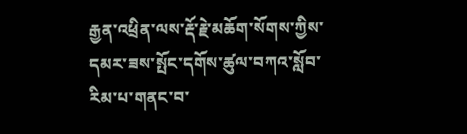རྒྱན་འཕྲིན་ལས་རྡོ་རྗེ་མཆོག་སོགས་ཀྱིས་དམར་ཟས་སྤོང་དགོས་ཚུལ་བཀའ་སློབ་རིམ་པ་གནང་བ་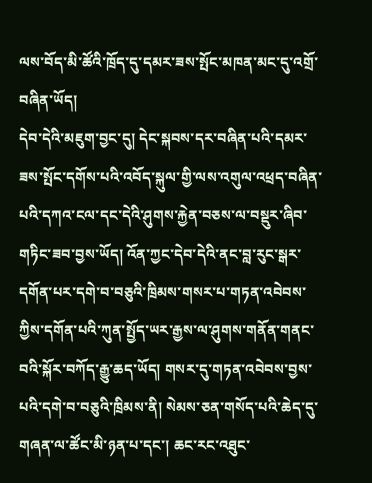ལས་བོད་མི་ཚོའི་ཁྲོད་དུ་དམར་ཟས་སྤོང་མཁན་མང་དུ་འགྲོ་བཞིན་ཡོད།
དེབ་དེའི་མཇུག་བྱང་དུ། དེང་སྐབས་དར་བཞིན་པའི་དམར་ཟས་སྤོང་དགོས་པའི་འབོད་སྐུལ་གྱི་ལས་འགུལ་འཕྲད་བཞིན་པའི་དཀའ་ངལ་དང་དེའི་ཤུགས་རྐྱེན་བཅས་ལ་བསྡུར་ཞིབ་གཏིང་ཟབ་བྱས་ཡོད། འོན་ཀྱང་དེབ་དེའི་ནང་བླ་རུང་སྒར་དགོན་པར་དགེ་བ་བཅུའི་ཁྲིམས་གསར་པ་གཏན་འབེབས་ཀྱིས་དགོན་པའི་ཀུན་སྤྱོད་ཡར་རྒྱས་ལ་ཤུགས་གནོན་གནང་བའི་སྐོར་བཀོད་རྒྱུ་ཆད་ཡོད། གསར་དུ་གཏན་འབེབས་བྱས་པའི་དགེ་བ་བཅུའི་ཁྲིམས་ནི། སེམས་ཅན་གསོད་པའི་ཆེད་དུ་གཞན་ལ་ཚོང་མི་ཉན་པ་དང་། ཆང་རང་འཐུང་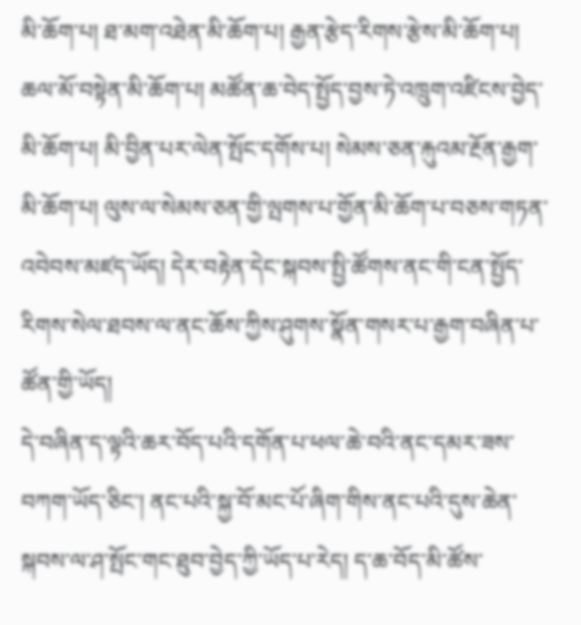མི་ཆོག་པ། ཐ་མག་འཐེན་མི་ཆོག་པ། རྒྱན་རྩེད་རིགས་རྩེས་མི་ཆོག་པ། ཆལ་མོ་བསྟེན་མི་ཆོག་པ། མཚོན་ཆ་བེད་སྤྱོད་བྱས་ཏེ་འཁྲུག་འཛིངས་བྱེད་མི་ཆོག་པ། མི་བྱིན་པར་ལེན་སྤོང་དགོས་པ། སེམས་ཅན་རྐུའམ་རྔོན་རྒྱག་མི་ཆོག་པ། ལུས་ལ་སེམས་ཅན་གྱི་ལྤགས་པ་གྱོན་མི་ཆོག་པ་བཅས་གཏན་འབེབས་མཛད་ཡོད། དེར་བརྟེན་དེང་སྐབས་སྤྱི་ཚོགས་ནང་གི་ངན་སྤྱོད་རིགས་སེལ་ཐབས་ལ་ནང་ཆོས་ཀྱིས་ཤུགས་སྣོན་གསར་པ་རྒྱག་བཞིན་པ་ཚོན་གྱི་ཡོད།
དེ་བཞིན་ད་ལྟའི་ཆར་བོད་པའི་དགོན་པ་ཕལ་ཆེ་བའི་ནང་དམར་ཟས་བཀག་ཡོད་ཅིང་། ནང་པའི་སྐྱ་བོ་མང་པོ་ཞིག་གིས་ནང་པའི་དུས་ཆེན་སྐབས་ལ་ཤ་སྤོང་གང་ཐུབ་བྱེད་ཀྱི་ཡོད་པ་རེད། ད་ཆ་བོད་མི་ཚོས་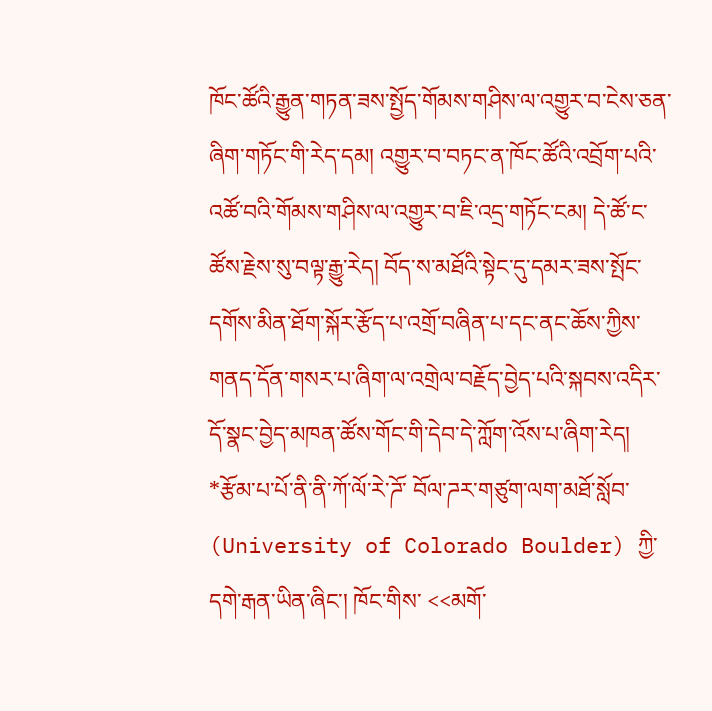ཁོང་ཚོའི་རྒྱུན་གཏན་ཟས་སྤྱོད་གོམས་གཤིས་ལ་འགྱུར་བ་ངེས་ཅན་ཞིག་གཏོང་གི་རེད་དམ། འགྱུར་བ་བཏང་ན་ཁོང་ཚོའི་འབྲོག་པའི་འཚོ་བའི་གོམས་གཤིས་ལ་འགྱུར་བ་ཇི་འདྲ་གཏོང་ངམ། དེ་ཚོ་ང་ཚོས་རྗེས་སུ་བལྟ་རྒྱུ་རེད། བོད་ས་མཐོའི་སྟེང་དུ་དམར་ཟས་སྤོང་དགོས་མིན་ཐོག་སྐོར་རྩོད་པ་འགྲོ་བཞིན་པ་དང་ནང་ཆོས་ཀྱིས་གནད་དོན་གསར་པ་ཞིག་ལ་འགྲེལ་བརྗོད་བྱེད་པའི་སྐབས་འདིར་དོ་སྣང་བྱེད་མཁན་ཚོས་གོང་གི་དེབ་དེ་ཀློག་འོས་པ་ཞིག་རེད།
*རྩོམ་པ་པོ་ནི་ནི་ཀོ་ལོ་རེ་ཌོ་ བོལ་ཌར་གཙུག་ལག་མཐོ་སློབ་ (University of Colorado Boulder) ཀྱི་དགེ་རྒན་ཡིན་ཞིང་། ཁོང་གིས་ <<མགོ་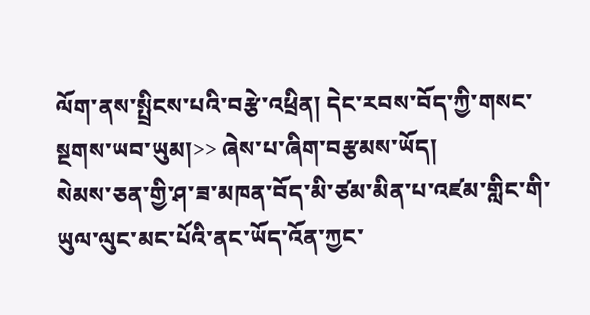ལོག་ནས་སྤྲིངས་པའི་བརྩེ་འཕྲིན། དེང་རབས་བོད་ཀྱི་གསང་སྔགས་ཡབ་ཡུམ།>> ཞེས་པ་ཞིག་བརྩམས་ཡོད།
སེམས་ཅན་གྱི་ཤ་ཟ་མཁན་བོད་མི་ཙམ་མིན་པ་འཛམ་གླིང་གི་ཡུལ་ལུང་མང་པོའི་ནང་ཡོད་འོན་ཀྱང་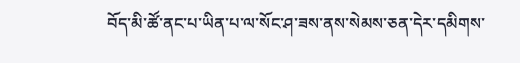བོད་མི་ཚོ་ནང་པ་ཡིན་པ་ལ་སོང་ཤ་ཟས་ནས་སེམས་ཅན་དེར་དམིགས་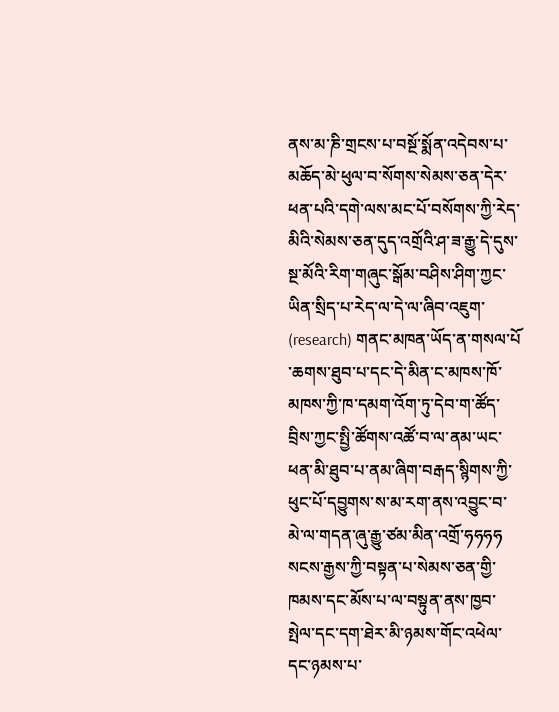ནས་མ་ཎི་གྲངས་པ་བསྔོ་སྨོན་འདེབས་པ་མཆོད་མེ་ཕུལ་བ་སོགས་སེམས་ཅན་དེར་ཕན་པའི་དགེ་ལས་མང་པོ་བསོགས་ཀྱི་རེད་མིའི་སེམས་ཅན་དུད་འགྲོའི་ཤ་ཟ་རྒྱུ་དེ་དུས་སྔ་མོའི་རིག་གཞུང་སྒོམ་བཤིས་ཤིག་ཀྱང་ཡིན་སྲིད་པ་རེད་ལ་དེ་ལ་ཞིབ་འཇུག་ (research) གནང་མཁན་ཡོད་ན་གསལ་པོ
་ཆགས་ཐུབ་པ་དང་དེ་མིན་ང་མཁས་ཁོ་མཁས་ཀྱི་ཁ་དམག་འོག་ཏུ་དེབ་ག་ཚོད་བྲིས་ཀྱང་སྤྱི་ཚོགས་འཚོ་བ་ལ་ནམ་ཡང་ཕན་མི་ཐུབ་པ་ནམ་ཞིག་བརྒད་སྙིགས་ཀྱི་ཕུང་པོ་དབྱུགས་ས་མ་རག་ནས་འབྱུང་བ་མེ་ལ་གདན་ཞུ་རྒྱུ་ཙམ་མིན་འགྲོ་ཧཧཧཧ
སངས་རྒྱས་ཀྱི་བསྟན་པ་སེམས་ཅན་གྱི་ཁམས་དང་མོས་པ་ལ་བསྟུན་ནས་ཁྱབ་སྤེལ་དང་དག་ཐེར་མི་ཉམས་གོང་འཕེལ་དང་ཉམས་པ་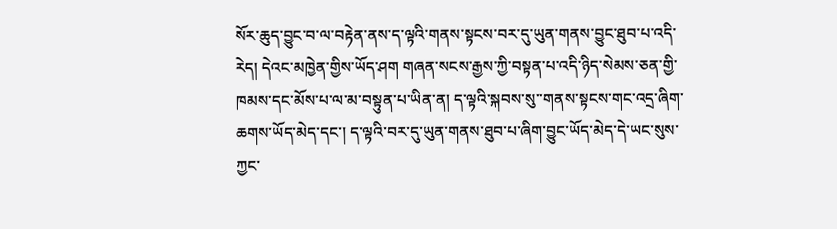སོར་ཆུད་བྱུང་བ་ལ་བརྟེན་ནས་ད་ལྟའི་གནས་སྟངས་བར་དུ་ཡུན་གནས་བྱུང་ཐུབ་པ་འདི་རེད། དེའང་མཁྱེན་གྱིས་ཡོད་ཤག གཞན་སངས་རྒྱས་ཀྱི་བསྟན་པ་འདི་ཉིད་སེམས་ཅན་གྱི་ཁམས་དང་མོས་པ་ལ་མ་བསྟུན་པ་ཡིན་ན། ད་ལྟའི་སྐབས་སུ་་གནས་སྟངས་གང་འདྲ་ཞིག་ཆགས་ཡོད་མེད་དང་། ད་ལྟའི་བར་དུ་ཡུན་གནས་ཐུབ་པ་ཞིག་བྱུང་ཡོད་མེད་དེ་ཡང་སུས་ཀྱང་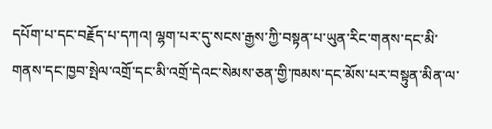དཔོག་པ་དང་བརྗོད་པ་དཀའ། ལྷག་པར་དུ་སངས་རྒྱས་ཀྱི་བསྟན་པ་ཡུན་རིང་གནས་དང་མི་གནས་དང་ཁྱབ་སྤེལ་འགྲོ་དང་མི་འགྲོ་དེའང་སེམས་ཅན་གྱི་ཁམས་དང་མོས་པར་བསྟུན་མིན་ལ་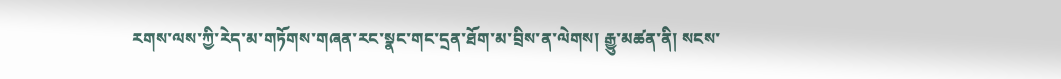རགས་ལས་ཀྱི་རེད་མ་གཏོགས་གཞན་རང་སྣང་གང་དྲན་ཐོག་མ་བྲིས་ན་ལེགས། རྒྱུ་མཚན་ནི། སངས་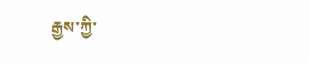རྒྱས་ཀྱི་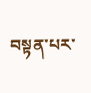བསྟན་པར་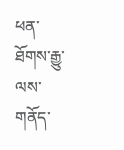ཕན་ཐོགས་རྒྱུ་ལས་གནོད་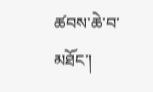ཚབས་ཆེ་བ་མཐོང་།